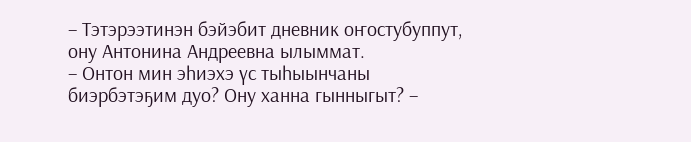– Тэтэрээтинэн бэйэбит дневник оҥостубуппут, ону Антонина Андреевна ылыммат.
– Онтон мин эһиэхэ үс тыһыынчаны биэрбэтэҕим дуо? Ону ханна гынныгыт? –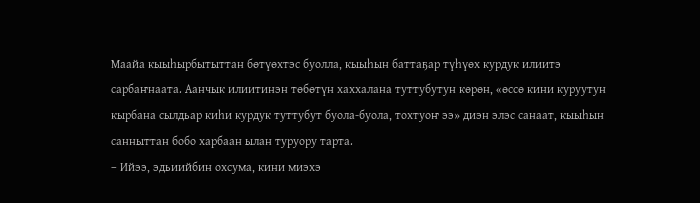Маайа кыыһырбытыттан бөтүөхтэс буолла, кыыһын баттаҕар түһүөх курдук илиитэ сарбаҥнаата. Аанчык илиитинэн төбөтүн хаххалана туттубутун көрөн, «өссө кини куруутун кырбана сылдьар киһи курдук туттубут буола-буола, тохтуоҥ ээ» диэн элэс санаат, кыыһын санныттан бобо харбаан ылан туруору тарта.
– Ийээ, эдьиийбин охсума, кини миэхэ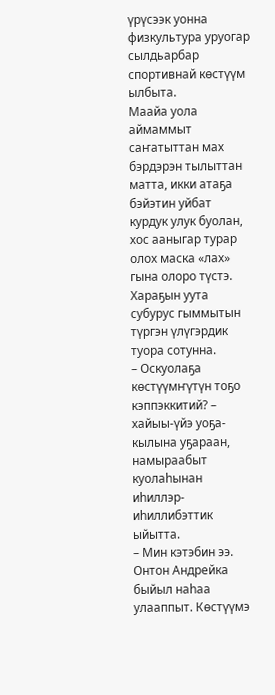үрүсээк уонна физкультура уруогар сылдьарбар спортивнай көстүүм ылбыта.
Маайа уола аймаммыт саҥатыттан мах бэрдэрэн тылыттан матта, икки атаҕа бэйэтин уйбат курдук улук буолан, хос ааныгар турар олох маска «лах» гына олоро түстэ. Хараҕын уута субурус гыммытын түргэн үлүгэрдик туора сотунна.
– Оскуолаҕа көстүүмҥүтүн тоҕо кэппэккитий? – хайыы-үйэ уоҕа-кылына уҕараан, намыраабыт куолаһынан иһиллэр-иһиллибэттик ыйытта.
– Мин кэтэбин ээ. Онтон Андрейка быйыл наһаа улааппыт. Көстүүмэ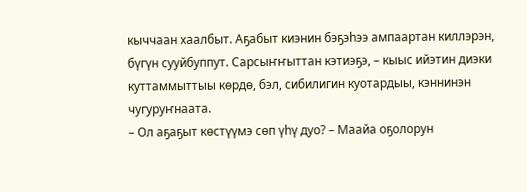кыччаан хаалбыт. Аҕабыт киэнин бэҕэһээ ампаартан киллэрэн, бүгүн сууйбуппут. Сарсыҥҥыттан кэтиэҕэ, – кыыс ийэтин диэки куттаммыттыы көрдө, бэл, сибилигин куотардыы, кэннинэн чугуруҥнаата.
– Ол аҕаҕыт көстүүмэ сөп үһү дуо? – Маайа оҕолорун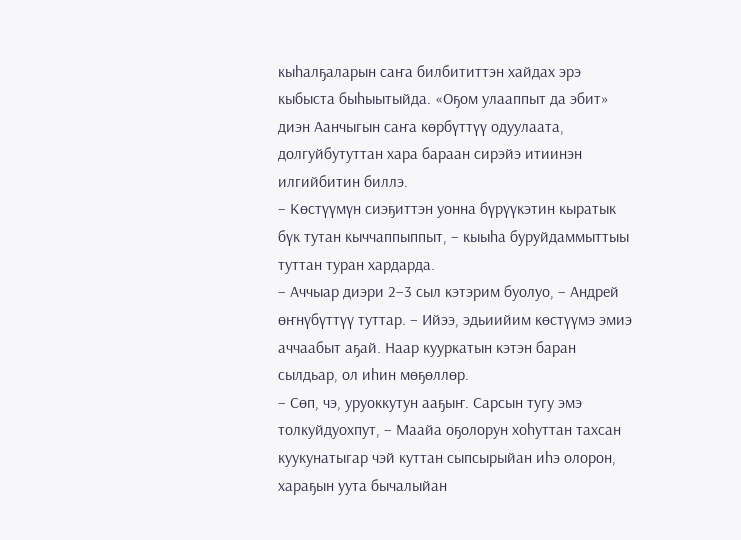кыһалҕаларын саҥа билбититтэн хайдах эрэ кыбыста быһыытыйда. «Оҕом улааппыт да эбит» диэн Аанчыгын саҥа көрбүттүү одуулаата, долгуйбутуттан хара бараан сирэйэ итиинэн илгийбитин биллэ.
– Көстүүмүн сиэҕиттэн уонна бүрүүкэтин кыратык бүк тутан кыччаппыппыт, – кыыһа буруйдаммыттыы туттан туран хардарда.
– Аччыар диэри 2–3 сыл кэтэрим буолуо, – Андрей өҥнүбүттүү туттар. – Ийээ, эдьиийим көстүүмэ эмиэ аччаабыт аҕай. Наар кууркатын кэтэн баран сылдьар, ол иһин мөҕөллөр.
– Сөп, чэ, уруоккутун ааҕыҥ. Сарсын тугу эмэ толкуйдуохпут, – Маайа оҕолорун хоһуттан тахсан куукунатыгар чэй куттан сыпсырыйан иһэ олорон, хараҕын уута бычалыйан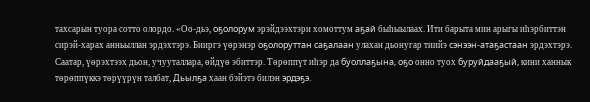тахсарын туора сотто олордо. «Оо-дьэ, оҕолорум эрэйдээхтэри хомоттум аҕай быһыылаах. Ити барыта мин арыгы иһэрбиттэн сирэй-харах анньыллан эрдэхтэрэ. Бииргэ үөрэнэр оҕолоруттан саҕалаан улахан дьонугар тиийэ сэнээн-атаҕастаан эрдэхтэрэ. Саатар, үөрэхтээх дьон, учууталлара, өйдүө эбиттэр. Төрөппүт иһэр да буоллаҕына, оҕо онно туох буруйдааҕый, кини ханнык төрөппүккэ төрүүрүн талбат, Дьылҕа хаан бэйэтэ билэн эрдэҕэ.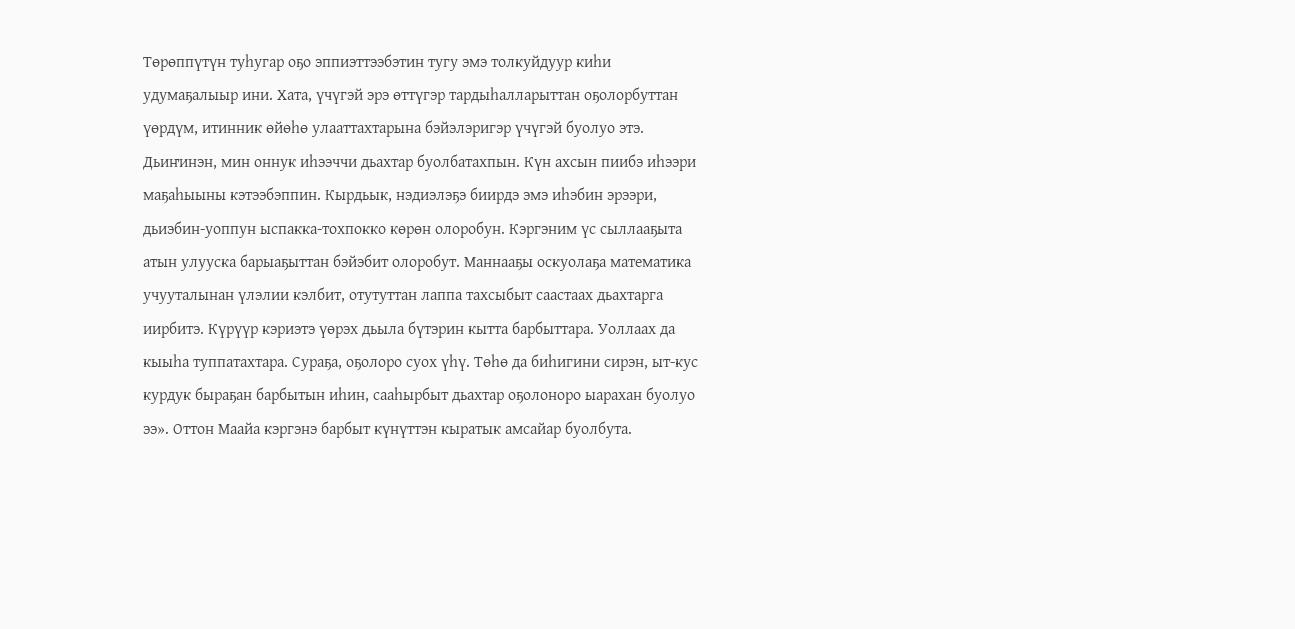Төрөппүтүн туһугар оҕо эппиэттээбэтин тугу эмэ толкуйдуур киһи удумаҕалыыр ини. Хата, үчүгэй эрэ өттүгэр тардыһалларыттан оҕолорбуттан үөрдүм, итинник өйөһө улааттахтарына бэйэлэригэр үчүгэй буолуо этэ. Дьиҥинэн, мин оннук иһээччи дьахтар буолбатахпын. Күн ахсын пиибэ иһээри маҕаһыыны кэтээбэппин. Кырдьык, нэдиэлэҕэ биирдэ эмэ иһэбин эрээри, дьиэбин-уоппун ыспакка-тохпокко көрөн олоробун. Кэргэним үс сыллааҕыта атын улууска барыаҕыттан бэйэбит олоробут. Маннааҕы оскуолаҕа математика учууталынан үлэлии кэлбит, отутуттан лаппа тахсыбыт саастаах дьахтарга иирбитэ. Күрүүр кэриэтэ үөрэх дьыла бүтэрин кытта барбыттара. Уоллаах да кыыһа туппатахтара. Сураҕа, оҕолоро суох үһү. Төһө да биһигини сирэн, ыт-кус курдук быраҕан барбытын иһин, сааһырбыт дьахтар оҕолоноро ыарахан буолуо ээ». Оттон Маайа кэргэнэ барбыт күнүттэн кыратык амсайар буолбута.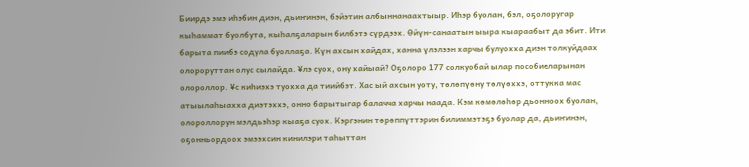Биирдэ эмэ иһэбин диэн, дьиҥинэн, бэйэтин албыннанаахтыыр. Иһэр буолан, бэл, оҕолоругар кыһаммат буолбута, кыһалҕаларын билбэтэ сүрдээх. Өйүн-санаатын ыыра кыараабыт да эбит. Ити барыта пиибэ содула буоллаҕа. Күн ахсын хайдах, ханна үлэлээн харчы булуохха диэн толкуйдаах олороруттан олус сылайда. ¥лэ суох, ону хайыай? Оҕолоро 177 солкуобай ылар пособиеларынан олороллор. ¥с киһиэхэ туохха да тиийбэт. Хас ый ахсын уоту, төлөпүөну төлүөххэ, оттукка мас атыылаһыахха диэтэххэ, онно барытыгар балачча харчы наада. Кэм көмөлөһөр дьонноох буолан, олороллорун мэлдьэһэр кыаҕа суох. Кэргэнин төрөппүттэрин билиммэтэҕэ буолар да, дьиҥинэн, оҕонньордоох эмээхсин кинилэри таһыттан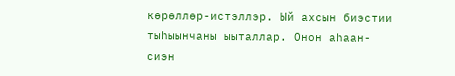көрөллөр-истэллэр. Ый ахсын биэстии тыһыынчаны ыыталлар. Онон аһаан-сиэн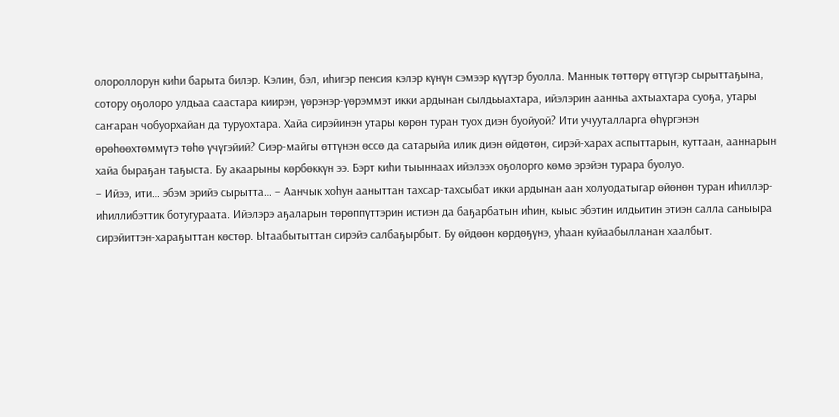олороллорун киһи барыта билэр. Кэлин, бэл, иһигэр пенсия кэлэр күнүн сэмээр күүтэр буолла. Маннык төттөрү өттүгэр сырыттаҕына, сотору оҕолоро улдьаа саастара киирэн, үөрэнэр-үөрэммэт икки ардынан сылдьыахтара, ийэлэрин аанньа ахтыахтара суоҕа, утары саҥаран чобуорхайан да туруохтара. Хайа сирэйинэн утары көрөн туран туох диэн буойуой? Ити учууталларга өһүргэнэн өрөһөөхтөммүтэ төһө үчүгэйий? Сиэр-майгы өттүнэн өссө да сатарыйа илик диэн өйдөтөн, сирэй-харах аспыттарын, куттаан, ааннарын хайа быраҕан таҕыста. Бу акаарыны көрбөккүн ээ. Бэрт киһи тыыннаах ийэлээх оҕолорго көмө эрэйэн турара буолуо.
– Ийээ, ити… эбэм эрийэ сырытта… – Аанчык хоһун ааныттан тахсар-тахсыбат икки ардынан аан холуодатыгар өйөнөн туран иһиллэр-иһиллибэттик ботугураата. Ийэлэрэ аҕаларын төрөппүттэрин истиэн да баҕарбатын иһин, кыыс эбэтин илдьитин этиэн салла саныыра сирэйиттэн-хараҕыттан көстөр. Ытаабытыттан сирэйэ салбаҕырбыт. Бу өйдөөн көрдөҕүнэ, уһаан куйаабылланан хаалбыт.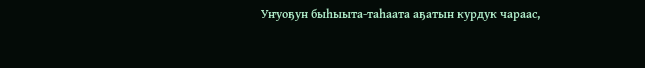Уҥуоҕун быһыыта-таһаата аҕатын курдук чараас,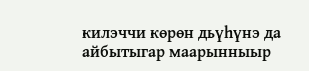килэччи көрөн дьүһүнэ да айбытыгар маарынныыр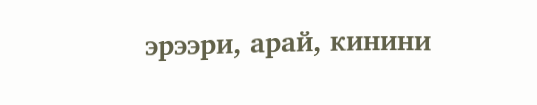эрээри, арай, кинини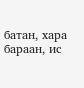батан, хара бараан, ис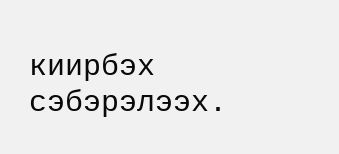киирбэх сэбэрэлээх.